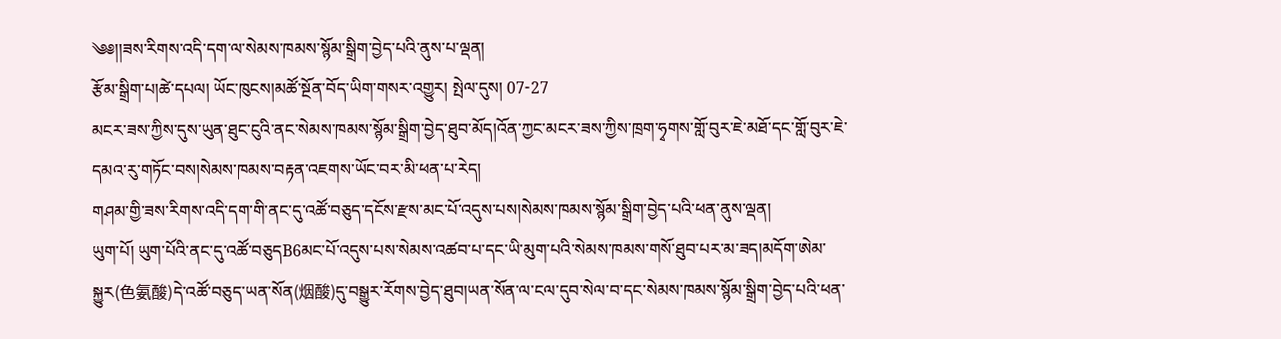༄༅།།ཟས་རིགས་འདི་དག་ལ་སེམས་ཁམས་སྙོམ་སྒྲིག་བྱེད་པའི་ནུས་པ་ལྡན།
རྩོམ་སྒྲིག་པ།ཚེ་དཔལ། ཡོང་ཁུངས།མཚོ་སྔོན་བོད་ཡིག་གསར་འགྱུར། སྤེལ་དུས། 07-27
མངར་ཟས་ཀྱིས་དུས་ཡུན་ཐུང་ངུའི་ནང་སེམས་ཁམས་སྙོམ་སྒྲིག་བྱེད་ཐུབ་མོད།འོན་ཀྱང་མངར་ཟས་ཀྱིས་ཁྲག་ཧྭགས་གློ་བུར་ཇེ་མཐོ་དང་གློ་བུར་ཇེ་དམའ་རུ་གཏོང་བས།སེམས་ཁམས་བརྟན་འཇགས་ཡོང་བར་མི་ཕན་པ་རེད།
གཤམ་གྱི་ཟས་རིགས་འདི་དག་གི་ནང་དུ་འཚོ་བཅུད་དངོས་རྫས་མང་པོ་འདུས་པས།སེམས་ཁམས་སྙོམ་སྒྲིག་བྱེད་པའི་ཕན་ནུས་ལྡན།
ཡུག་པོ། ཡུག་པོའི་ནང་དུ་འཚོ་བཅུདB6མང་པོ་འདུས་པས་སེམས་འཚབ་པ་དང་ཡི་མུག་པའི་སེམས་ཁམས་གསོ་ཐུབ་པར་མ་ཟད།མདོག་ཨེམ་སྐྱུར(色氨酸)དེ་འཚོ་བཅུད་ཡན་སོན(烟酸)དུ་བསྒྱུར་རོགས་བྱེད་ཐུབ།ཡན་སོན་ལ་ངལ་དུབ་སེལ་བ་དང་སེམས་ཁམས་སྙོམ་སྒྲིག་བྱེད་པའི་ཕན་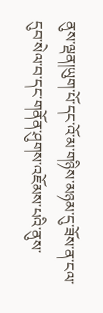ནུས་ལྡན།ཡུག་པོ་དང་འོ་མ་གཉིས་མཉམ་དུ་ཟོས་ན་ངལ་དུབ་སེལ་བ་དང་གནོན་ཤུགས་འཇོམས་པའི་ནུས་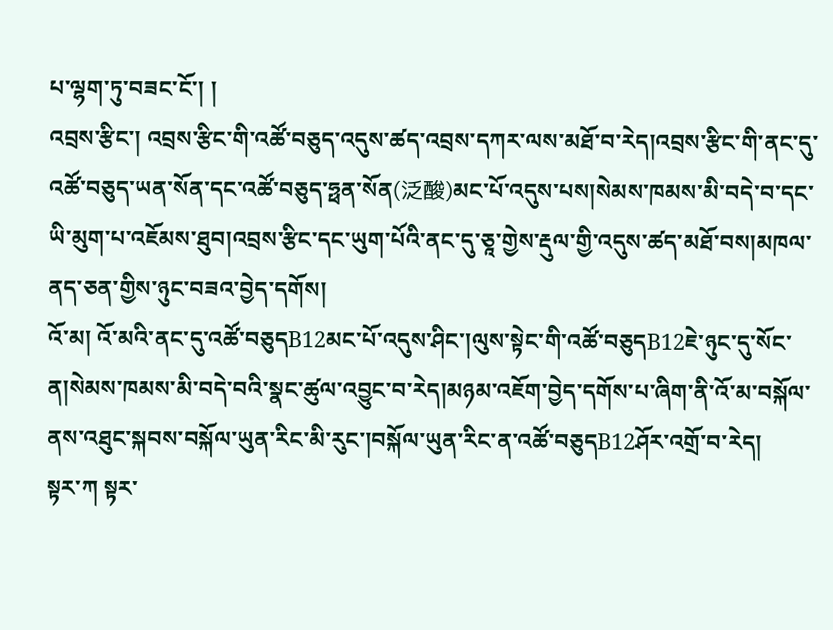པ་ལྷག་ཏུ་བཟང་ངོ་། །
འབྲས་རྩིང་། འབྲས་རྩིང་གི་འཚོ་བཅུད་འདུས་ཚད་འབྲས་དཀར་ལས་མཐོ་བ་རེད།འབྲས་རྩིང་གི་ནང་དུ་འཚོ་བཅུད་ཡན་སོན་དང་འཚོ་བཅུད་ཧྥན་སོན(泛酸)མང་པོ་འདུས་པས།སེམས་ཁམས་མི་བདེ་བ་དང་ཡི་མུག་པ་འཇོམས་ཐུབ།འབྲས་རྩིང་དང་ཡུག་པོའི་ནང་དུ་ཅཱ་གྱེས་རྡུལ་གྱི་འདུས་ཚད་མཐོ་བས།མཁལ་ནད་ཅན་གྱིས་ཉུང་བཟའ་བྱེད་དགོས།
འོ་མ། འོ་མའི་ནང་དུ་འཚོ་བཅུདB12མང་པོ་འདུས་ཤིང་།ལུས་སྟེང་གི་འཚོ་བཅུདB12ཇེ་ཉུང་དུ་སོང་ན།སེམས་ཁམས་མི་བདེ་བའི་སྣང་ཚུལ་འབྱུང་བ་རེད།མཉམ་འཇོག་བྱེད་དགོས་པ་ཞིག་ནི་འོ་མ་བསྐོལ་ནས་འཐུང་སྐབས་བསྐོལ་ཡུན་རིང་མི་རུང་།བསྐོལ་ཡུན་རིང་ན་འཚོ་བཅུདB12ཤོར་འགྲོ་བ་རེད།
སྟར་ཀ སྟར་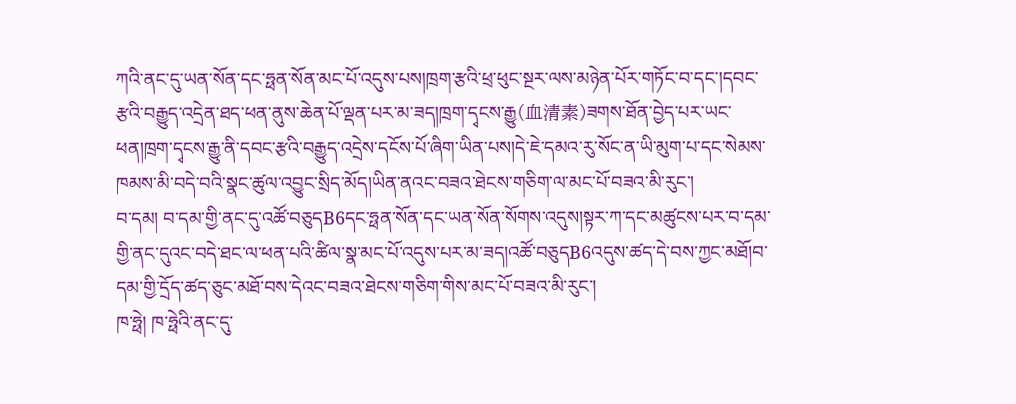ཀའི་ནང་དུ་ཡན་སོན་དང་ཧྥན་སོན་མང་པོ་འདུས་པས།ཁྲག་རྩའི་ཕྲ་ཕུང་སྔར་ལས་མཉེན་པོར་གཏོང་བ་དང་།དབང་རྩའི་བརྒྱུད་འདྲེན་ཐད་ཕན་ནུས་ཆེན་པོ་ལྡན་པར་མ་ཟད།ཁྲག་དྭངས་རྒྱུ(血清素)ཟགས་ཐོན་བྱེད་པར་ཡང་ཕན།ཁྲག་དྭངས་རྒྱུ་ནི་དབང་རྩའི་བརྒྱུད་འདྲེས་དངོས་པོ་ཞིག་ཡིན་པས།དེ་ཇེ་དམའ་རུ་སོང་ན་ཡི་མུག་པ་དང་སེམས་ཁམས་མི་བདེ་བའི་སྣང་ཚུལ་འབྱུང་སྲིད་མོད།ཡིན་ནའང་བཟའ་ཐེངས་གཅིག་ལ་མང་པོ་བཟའ་མི་རུང་།
བ་དམ། བ་དམ་གྱི་ནང་དུ་འཚོ་བཅུདB6དང་ཧྥན་སོན་དང་ཡན་སོན་སོགས་འདུས།སྟར་ཀ་དང་མཚུངས་པར་བ་དམ་གྱི་ནང་དུའང་བདེ་ཐང་ལ་ཕན་པའི་ཚིལ་སྣ་མང་པོ་འདུས་པར་མ་ཟད།འཚོ་བཅུདB6འདུས་ཚད་དེ་བས་ཀྱང་མཐོ།བ་དམ་གྱི་དྲོད་ཚད་ཅུང་མཐོ་བས་དེའང་བཟའ་ཐེངས་གཅིག་གིས་མང་པོ་བཟའ་མི་རུང་།
ཁ་ཧྥེ། ཁ་ཧྥེའི་ནང་དུ་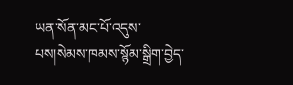ཡན་སོན་མང་པོ་འདུས་པས།སེམས་ཁམས་སྙོམ་སྒྲིག་བྱེད་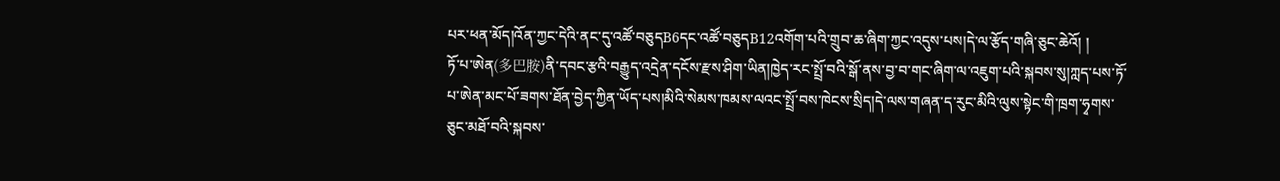པར་ཕན་མོད།འོན་ཀྱང་དེའི་ནང་དུ་འཚོ་བཅུདB6དང་འཚོ་བཅུདB12འགོག་པའི་གྲུབ་ཆ་ཞིག་ཀྱང་འདུས་པས།དེ་ལ་རྩོད་གཞི་ཅུང་ཆེའོ། །
ཏོ་པ་ཨེན(多巴胺)ནི་དབང་རྩའི་བརྒྱུད་འདྲེན་དངོས་རྫས་ཤིག་ཡིན།ཁྱེད་རང་སྤྲོ་བའི་སྒོ་ནས་བྱ་བ་གང་ཞིག་ལ་འཇུག་པའི་སྐབས་སུ།ཀླད་པས་ཏོ་པ་ཨེན་མང་པོ་ཟགས་ཐོན་བྱེད་ཀྱིན་ཡོད་པས།མིའི་སེམས་ཁམས་ལའང་སྤྲོ་བས་ཁེངས་སྲིད།དེ་ལས་གཞན་ད་རུང་མིའི་ལུས་སྟེང་གི་ཁྲག་ཧྭགས་ཅུང་མཐོ་བའི་སྐབས་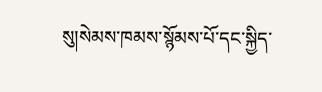སུ།སེམས་ཁམས་སྙོམས་པོ་དང་སྐྱིད་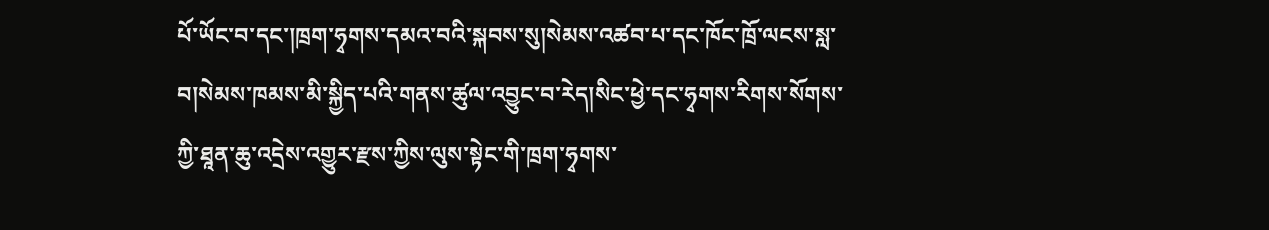པོ་ཡོང་བ་དང་།ཁྲག་ཧྭགས་དམའ་བའི་སྐབས་སུ།སེམས་འཚབ་པ་དང་ཁོང་ཁྲོ་ལངས་སླ་བ།སེམས་ཁམས་མི་སྐྱིད་པའི་གནས་ཚུལ་འབྱུང་བ་རེད།སིང་ཕྱེ་དང་ཧྭགས་རིགས་སོགས་ཀྱི་ཐཱན་ཆུ་འདྲེས་འགྱུར་རྫས་ཀྱིས་ལུས་སྟེང་གི་ཁྲག་ཧྭགས་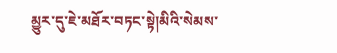མྱུར་དུ་ཇེ་མཐོར་བཏང་སྟེ།མིའི་སེམས་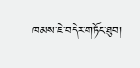ཁམས་ཇེ་བདེར་གཏོང་ཐུབ།